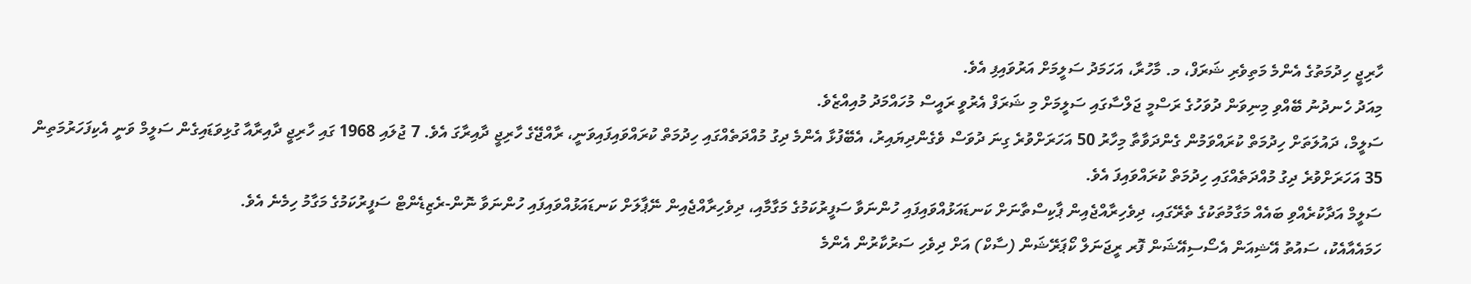ހާރިޖީ ހިދުމަތުގެ އެންމެ މަތިވެރި ޝަރަފް، މ. މާހުރާ، އަހަމަދު ސަލީމަށް އަރުވައިފި އެވެ.
މިއަދު ހެނދުނު ބޭއްވި މިނިވަން ދުވަހުގެ ރަސްމީ ޖަލްސާގައި ސަލީމަށް މި ޝަރަފް އެރުވީ ރައީސް މުހައްމަދު މުއިއްޒެވެ.
ސަލީމް، ދައުލަތަށް ހިދުމަތް ކުރައްވަމުން ގެންދަވާތާ މިހާރު 50 އަހަރަށްވުރެ ގިނަ ދުވަސް ވެގެންދިޔައިރު، އެބޭފުޅާ އެންމެ ދިގު މުއްދަތެއްގައި ހިދުމަތް ކުރައްވައިފައިވަނީ، ރާއްޖޭގެ ހާރިޖީ ދާއިރާގަ އެވެ. 7 ޖުލައި 1968 ގައި ހާރިޖީ ދާއިރާއާ ގުޅިވަޑައިގެން ސަލީމް ވަނީ އެކިފަހަރުމަތިން 35 އަހަރަށްވުރެ ދިގު މުއްދަތެއްގައި ހިދުމަތް ކުރައްވައިފަ އެވެ.
ސަލީމް އަދާކުރެއްވި ބައެއް މަގާމުތަކުގެ ތެރޭގައި، ދިވެހިރާއްޖެއިން ޕާކިސްތާނަށް ކަނޑައަޅުއްވައިފައި ހުންނަވާ ސަފީރުކަމުގެ މަގާމާއި، ދިވެހިރާއްޖެއިން ނޭޕާލަށް ކަނޑައަޅުއްވައިފައި ހުންނަވާ ނޮން-ރެޒިޑެންޓް ސަފީރުކަމުގެ މަގާމު ހިމެނެ އެވެ.
ހަމައެއާއެކު، ސައުތު އޭޝިއަން އެސޯސިއޭޝަން ފޮރ ރީޖަނަލް ކޯޕަރޭޝަން (ސާކް) އަށް ދިވެހި ސަރުކާރުން އެންމެ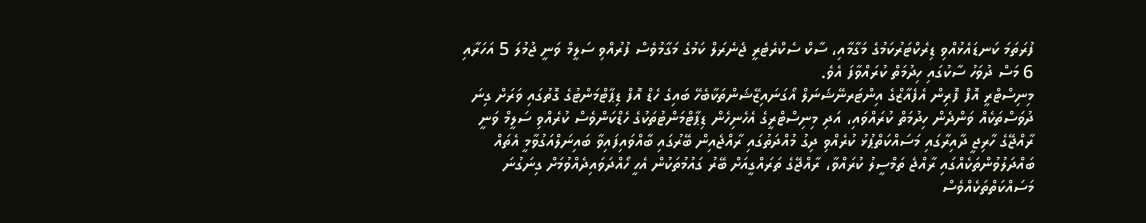ފުރަތަމަ ކަނޑައެޅުއްވި ޑިރެކްޓަރުކަމުގެ މަގާމާއި، ސާކް ސެކްރެޓެރީ ޖެނެރަލް ކަމުގެ މަގާމުވެސް ފުރުއްވި ސަލީމް ވަނީ ޖުމުލަ 5 އަހަރާއި 6 މަސް ދުވަހު ސާކުގައި ހިދުމަތް ކުރައްވާފަ އެވެ.
މިނިސްޓްރީ އޮފް ފޮރިން އެފެއާޒްގެ އިންޓަރނޭޝަނަލް އޯގަނައިޒޭޝަންތަކާބެހޭ ބައިގެ ހެޑް އޮފް ޑިޕާޓްމަންޓުގެ ގޮތުގައި ވަރަށް ގިނަ ދުވަސްތަކެއް ވަންދެން ހިދުމަތް ކުރައްވައި، އަދި މިނިސްޓްރީގެ އެހެނިހެން ޑިޕާޓްމަންޓުތަކުގެ ހެޑްކަންވެސް ކުރެއްވި ސަލީމް ވަނީ ރާއްޖޭގެ ހާރިޖީ ދާއިރާގައި މަސައްކަތްޕުޅު ކުރެއްވި ދިގު މުއްދަތުގައި ރާއްޖެއިން ބޭރުގައި ބާއްވައިފައިވާ ބައިނަލްއަގުވާމީ އެތައް ބައްދަލުވުންތަކެއްގައި ރާއްޖެ ތަމްސީލު ކުރައްވާ، ރާއްޖޭގެ ތަރައްގީއަށް ބޭރު ގައުމުތަކުން އެހީ ހޯއްދަވައިދެއްވުމަށް ގިނަގުނަ މަސައްކަތްތަކެއްވެސް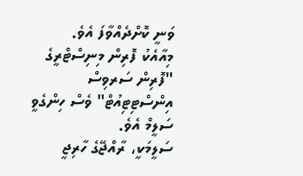ވަނީ ކޮށްދެއްވާފަ އެވެ.
މިއާއެކު ފޮރިން މިނިސްޓްރީގެ "ފޮރިން ސަރވިސް އިންސްޓިޓިއުޓް" ވެސް ހިންގެވީ ސަލީމް އެވެ.
ސަލީމަކީ، ރާއްޖޭގެ ހާރިޖީ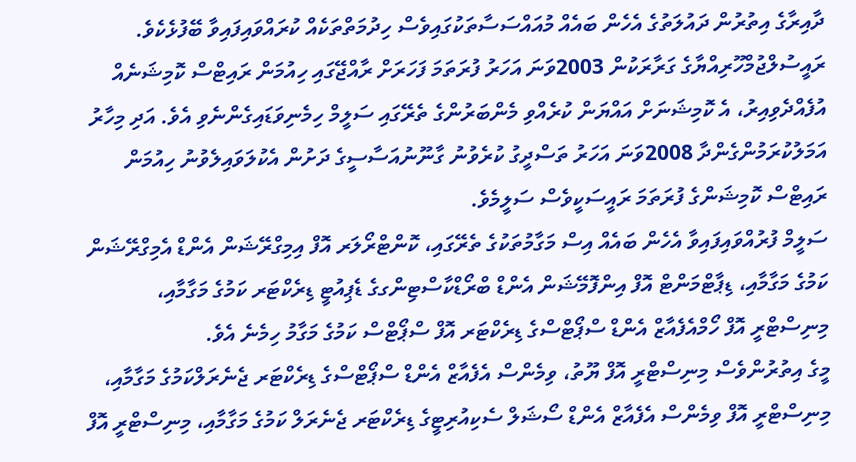ދާއިރާގެ އިތުރުން ދައުލަތުގެ އެހެން ބައެއް މުއައްސަސާތަކުގައިވެސް ހިދުމަތްތަކެއް ކުރައްވައިފައިވާ ބޭފުޅެކެވެ. ރައީސުލްޖުމްހޫރިއްޔާގެ ގަރާރަކުން 2003ވަނަ އަހަރު ފުރަތަމަ ފަހަރަށް ރާއްޖޭގައި ހިއުމަން ރައިޓްސް ކޮމިޝަނެއް އުފެއްދެވިއިރު، އެ ކޮމިޝަނަށް އައްޔަން ކުރެއްވި މެންބަރުންގެ ތެރޭގައި ސަލީމް ހިމެނިވަޑައިގެންނެވި އެވެ. އަދި މިހާރު އަމަލުކުރަމުންގެންދާ 2008ވަނަ އަހަރު ތަސްދީގު ކުރެވުނު ގާނޫނުއަސާސީގެ ދަށުން އެކުލަވައިލެވުނު ހިއުމަން ރައިޓްސް ކޮމިޝަންގެ ފުރަތަމަ ރައީސަކީވެސް ސަލީމެވެ.
ސަލީމް ފުރުއްވައިފައިވާ އެހެން ބައެއް އިސް މަގާމުތަކުގެ ތެރޭގައި، ކޮންޓްރޯލަރ އޮފް އިމިގްރޭޝަން އެންޑް އެމިގްރޭޝަން ކަމުގެ މަގާމާއި، ޑިޕާޓްމަންޓް އޮފް އިންފޮމޭޝަން އެންޑް ބްރޯޑްކާސްޓިންގގެ ޑެޕިއުޓީ ޑިރެކްޓަރ ކަމުގެ މަގާމާއި، މިނިސްޓްރީ އޮފް ހޯމްއެފެއާޒް އެންޑް ސްޕޯޓްސްގެ ޑިރެކްޓަރ އޮފް ސްޕޯޓްސް ކަމުގެ މަގާމު ހިމެނެ އެވެ.
މީގެ އިތުރުންވެސް މިނިސްޓްރީ އޮފް ޔޫތު، ވިމެންސް އެފެއާޒް އެންޑް ސްޕޯޓްސްގެ ޑިރެކްޓަރ ޖެނެރަލްކަމުގެ މަގާމާއި، މިނިސްޓްރީ އޮފް ވިމެންސް އެފެއާޒް އެންޑް ސޯޝަލް ސެކިއުރިޓީގެ ޑިރެކްޓަރ ޖެނެރަލް ކަމުގެ މަގާމާއި، މިނިސްޓްރީ އޮފް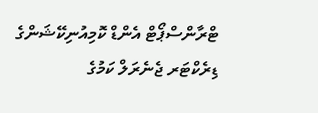ޓްރާންސްޕޯޓް އެންޑް ކޮމިއުނިކޭޝަންގެ ޑިރެކްޓަރ ޖެނެރަލް ކަމުގެ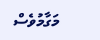މަގާމުވެސް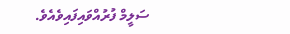ސަލީމް ފުރުއްވައިފައިވެއެވެ.